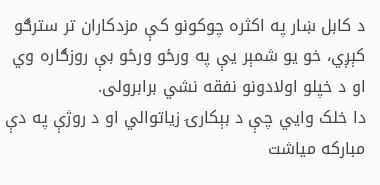د کابل ښار په اکثره چوکونو کې مزدکاران تر سترګو کېږي، خو یو شمېر یې په ورځو ورځو بې روزګاره وي او د خپلو اولادونو نفقه نشي برابرولی.
دا خلک وايي چې د بېکارۍ زیاتوالي او د روژې په دې مبارکه میاشت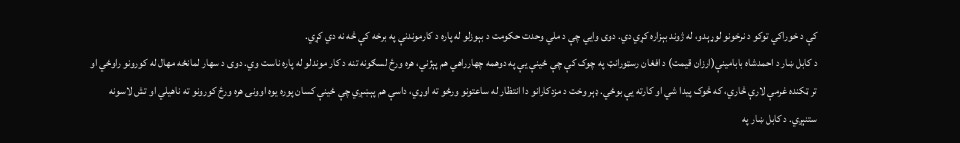کې د خوراکي توکو د نرخونو لوړېدو، له ژوند بېزاره کړي دي. دوی وايي چې د ملي وحدت حکومت د بېوزلو له پاره د کارموندنې په برخه کې څه نه دي کړي.
د کابل ښار د احمدشاه بابامینې(ارزان قیمت) د افغان رسټورانټ په چوک کې چې ځینې یې په دوهمه چهارراهي هم پېژني، هره ورځ لسګونه تنه د کار موندلو له پاره ناست وي. دوی د سهار لمانځه مهال له کورونو راوځي او تر ټکنده غرمې لارې څاري، که څوک پیدا شي او کارته یې بوځي. ډېر وخت د مزدکارانو دا انتظار له ساعتونو ورځو ته اوړي، داسې هم پېښږي چې ځینې کسان پوره یوه اوونۍ هره ورځ کورونو ته ناهیلي او تش لاسونه ستنېږي. د کابل ښار په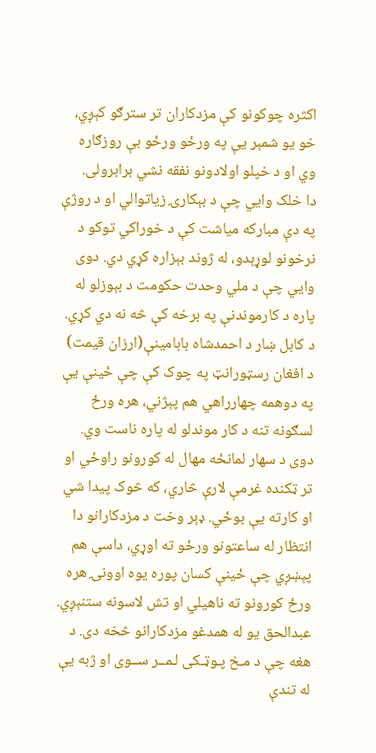اکثره چوکونو کې مزدکاران تر سترګو کېږي، خو یو شمېر یې په ورځو ورځو بې روزګاره وي او د خپلو اولادونو نفقه نشي برابرولی.
دا خلک وايي چې د بېکارۍ زیاتوالي او د روژې په دې مبارکه میاشت کې د خوراکي توکو د نرخونو لوړېدو، له ژوند بېزاره کړي دي. دوی وايي چې د ملي وحدت حکومت د بېوزلو له پاره د کارموندنې په برخه کې څه نه دي کړي.
د کابل ښار د احمدشاه بابامینې(ارزان قیمت) د افغان رسټورانټ په چوک کې چې ځینې یې په دوهمه چهارراهي هم پېژني، هره ورځ لسګونه تنه د کار موندلو له پاره ناست وي. دوی د سهار لمانځه مهال له کورونو راوځي او تر ټکنده غرمې لارې څاري، که څوک پیدا شي او کارته یې بوځي. ډېر وخت د مزدکارانو دا انتظار له ساعتونو ورځو ته اوړي، داسې هم پېښږي چې ځینې کسان پوره یوه اوونۍ هره ورځ کورونو ته ناهیلي او تش لاسونه ستنېږي.
عبدالحق یو له همدغو مزدکارانو څخه دی. د هغه چې د مـخ پـوټـکی لـمــر ســوی او ژبه یې له تندې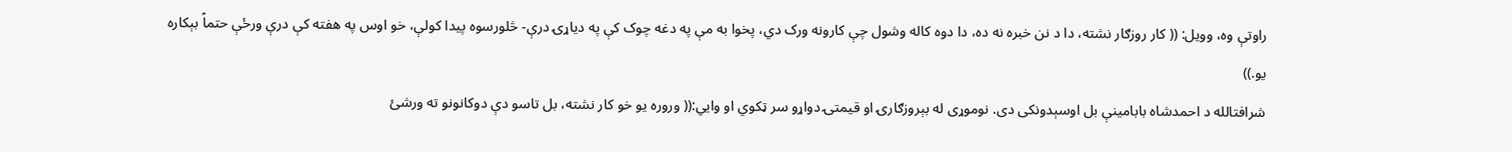راوتې وه، وویل: (( کار روزګار نشته، دا د نن خبره نه ده، دا دوه کاله وشول چې کارونه ورک دي، پخوا به مې په دغه چوک کې په دیاړۍ درې- څلورسوه پیدا کولې، خو اوس په هفته کې درې ورځې حتماً بېکاره یو.))
شرافتالله د احمدشاه بابامینې بل اوسېدونکی دی. نوموړی له بېروزګارۍ او قیمتۍ دواړو سر ټکوي او وايي:(( وروره یو خو کار نشته، بل تاسو دې دوکانونو ته ورشئ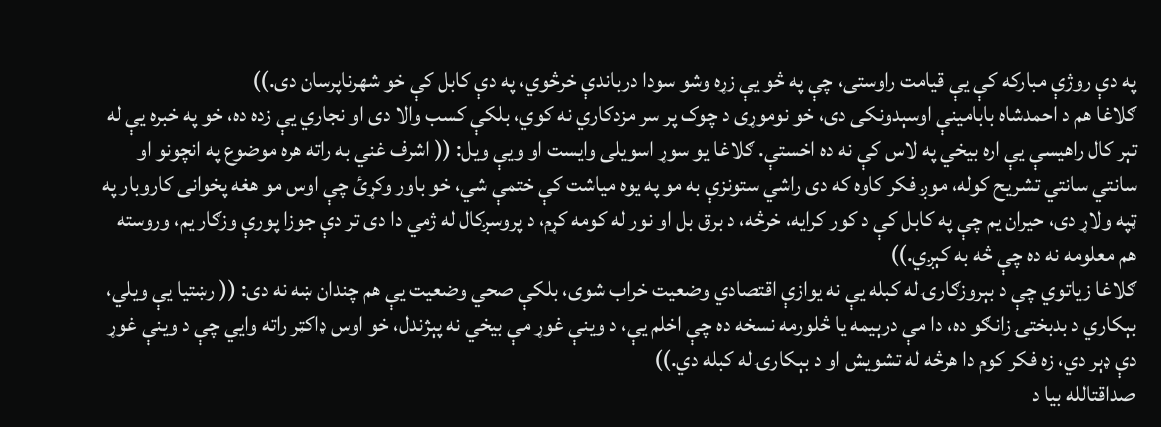په دې روژې مبارکه کې یې قیامت راوستی، چې په څو یې زړه وشو سودا درباندې خرڅوي، په دې کابل کې خو شهرناپرسان دی.))
ګلاغا هم د احمدشاه بابامینې اوسېدونکی دی، خو نوموړی د چوک پر سر مزدکاري نه کوي، بلکې کسب والا دی او نجاري یې زده ده، خو په خبره یې له تېر کال راهیسې یې اره بیخي په لاس کې نه ده اخستې. ګلاغا یو سوړ اسویلی وایست او ویې ویل: (( اشرف غني به راته هره موضوع په انچونو او سانتي سانتي تشریح کوله، موږ فکر کاوه که دی راشي ستونزې به مو په یوه میاشت کې ختمې شي، خو باور وکړئ چې اوس مو هغه پخوانی کاروبار په ټپه ولاړ دی، حیران یم چې په کابل کې د کور کرایه، خرڅه، د برق بل او نور له کومه کړم، د پروسږکال له ژمي دا دی تر دې جوزا پورې وزګار یم، وروسته هم معلومه نه ده چې څه به کېږي.))
ګلاغا زیاتوي چې د بېروزګارۍ له کبله یې نه یوازې اقتصادي وضعیت خراب شوی، بلکې صحي وضعیت یې هم چندان ښه نه دی: (( رښتیا یې ویلي، بېکاري د بدبختۍ زانګو ده، دا مې درېیمه یا څلورمه نسخه ده چې اخلم یې، د وینې غوړ مې بیخي نه پېژندل، خو اوس ډاکټر راته وايي چې د وینې غوړ دې ډېر دي، زه فکر کوم دا هرڅه له تشویش او د بېکارۍ له کبله دي.))
صداقتالله بیا د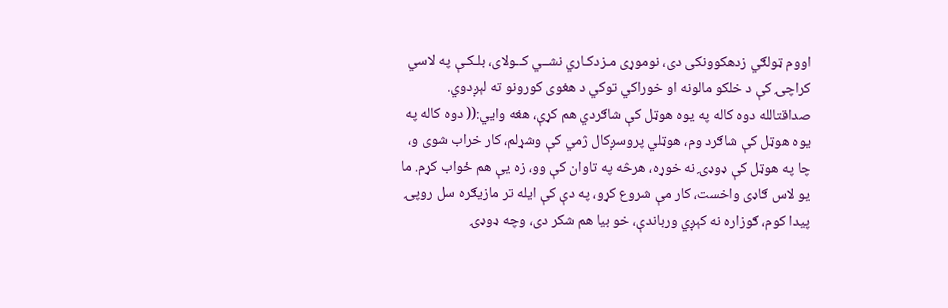اووم ټولګي زدهکوونکی دی، نوموړی مـزدکـاري نشــي کــولای، بلـکـې په لاسي کراچۍ کې د خلکو مالونه او خوراکي توکي د هغوی کورونو ته لېږدوي. صداقتالله دوه کاله په یوه هوټل کې شاګردي هم کړې، هغه وايي:(( دوه کاله په یوه هوټل کې شاګرد وم، هوټلي پروسږکال ژمي کې وشړلم، کار خراب شوی و، چا په هوټل کې ډوډۍ نه خوړه، هرڅه په تاوان کې وو، زه یې هم ځواب کړم. ما یو لاس ګاډی واخست، کار مې شروع کړو، په دې کې ایله تر مازیګره سل روپۍ پیدا کوم، ګوزاره نه کېږي ورباندې، خو بیا هم شکر دی، وچه ډوډۍ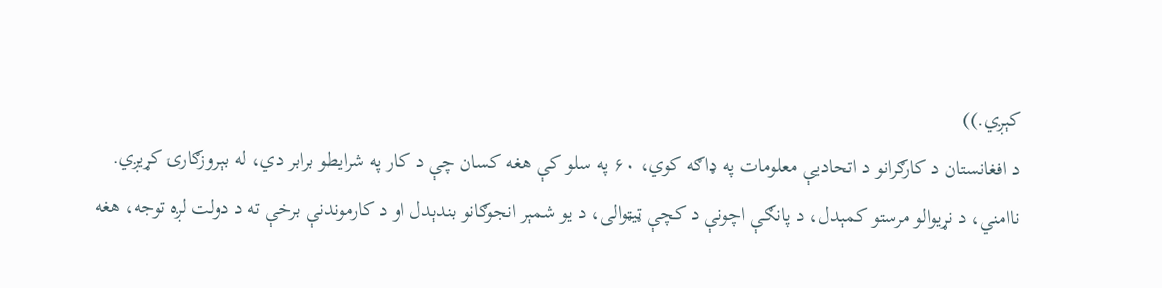کېږي.))
د افغانستان د کارګرانو د اتحادیې معلومات په ډاګه کوي، ۶۰ په سلو کې هغه کسان چې د کار په شرایطو برابر دي، له بېروزګارۍ کړیږي.
ناامني، د نړیوالو مرستو کمېدل، د پانګې اچونې د کچې ټیټوالی، د یو شمېر انجوګانو بندېدل او د کارموندنې برخې ته د دولت لږه توجه، هغه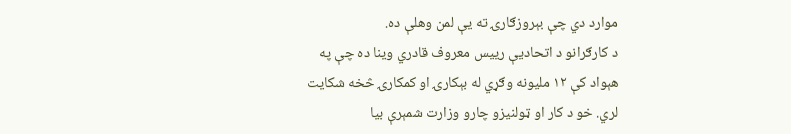موارد دي چې بېروزګارۍ ته یې لمن وهلې ده.
د کارګرانو د اتحادیې رییس معروف قادري وینا ده چې په هېواد کې ۱۲ ملیونه وګړي له بېکارۍ او کمکارۍ څخه شکایت لري. خو د کار او ټولنیزو چارو وزارت شمېرې بیا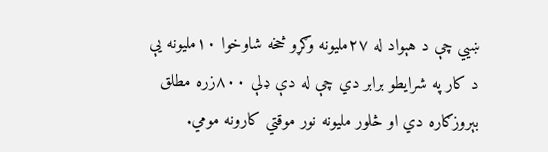ښيي چې د هېواد له ۲۷ملیونه وګړو څخه شاوخوا ۱۰ملیونه یې د کار په شرایطو برابر دي چې له دې ډلې ۸۰۰زره مطلق بېروزګاره دي او څلور ملیونه نور موقتي کارونه مومي.